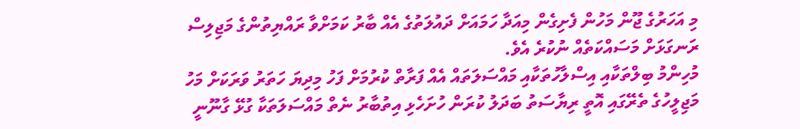މި އަހަރުގެ ޖޫން މަހުން ފެށިގެން މިއަދާ ހަމައަށް ދައުލަތުގެ އެއް ބާރު ކަމަށްވާ ރައްޔިތުންގެ މަޖިލިސް ރަނގަޅަށް މަސައްކަތެއް ނުކުރެ އެވެ.
މުހިންމު ބިލްތަކާއި އިސްލާހުތަކާއި މައްސަލަތައް އެއް ފަރާތް ކުރުމަށް ފަހު މިދިޔަ ހަތަރު ވަރަކަށް މަހު މަޖިލީހުގެ ތެރޭގައި އޮތީ ރިޔާސަތު ބަދަލު ކުރަން ހުށަހެޅި އިތުބާރު ނެތް މައްސަލަތަކާ ގުޅޭ ގާނޫނީ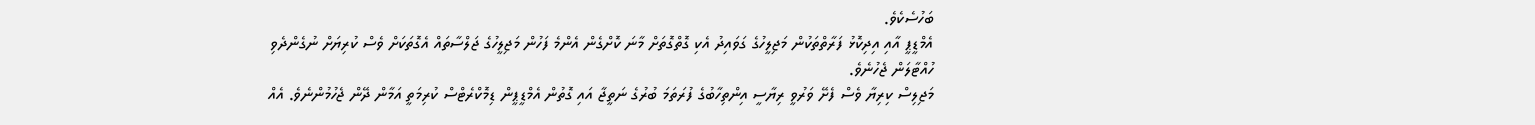ބަހުސެކެވެ.
އެމްޑީޕީ އާއި އިދިކޮޅު ފަރާތްތަކުން މަޖިލީހުގެ ގަވައިދު އެކި ގޮތްގޮތަށް މާނަ ކޮށްގެން އެންމެ ފަހުން މަޖިލީހުގެ ޖަލްސާތައް އެގޮތަކަށް ވެސް ކުރިޔަށް ނުގެންދެވި ހުއްޓާލަން ޖެހުނެވެ.
މަޖިލިސް ކިރިޔާ ވެސް ފެށޭ ވަރުވީ ރިޔާސީ އިންތިހާބުގެ ފުރަތަމަ ބުރުގެ ނަތީޖާ އައި ގޮތުން އެމްޑީޕީން ޑިމޮކްރެޓްސް ކުރިމަތީ އަމާން ދޭން ޖެހުމުންނެވެ. އެއް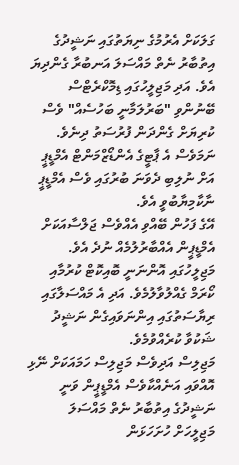ގަލަކަށް އެރުމުގެ ނިޔަތުގައި ނަޝީދުގެ އިތުބާރު ނެތް މައްސަލަ އަނބުރާ ގެންދިޔަ އެވެ. އަދި މަޖިލީހުގައި ޑިމޮކްރެޓްސް ބޭނުންވި "ބަރުލަމާނީ ބަހުސެއް" ވެސް ކުރިޔަށް ގެންދަން ފުރުސަތު ދިނެވެ. ނަމަވެސް އެ ޕާޓީގެ އެންޑޯޒްމަންޓް އެމްޑީޕީ އަށް ނުލިބި ދެވަނަ ބުރުގައި ވެސް އެމްޑީޕީ ނާކާމިޔާބުވީ އެވެ.
އޭގެ ފަހުން ބޭއްވި އެއްވެސް ޖަލްސާއަކަށް އެމްޑީޕީން އެއްބާރުލުމެއް ނުދެ އެވެ. މަޖިލީހުގައި އޮންނަނީ ބޮއިކޮޓް ކުރުމާއި ކޯރަމް ގެއްލުވާލުމެވެ. އަދި އެ މައްސަލާގައި ރިޔާސަތުގައި އިންނަވައިގެން ނަޝީދު ޝަކުވާ ކުރެއްވުމެވެ.
މަޖިލިސް އަދިވެސް މަޖިލިސް ހަމައަކަށް ނޭޅި އޮއްވައި އަނެއްކާވެސް އެމްޑީޕީން ވަނީ ނަޝީދުގެ އިތުބާރު ނެތް މައްސަލަ މަޖިލީހަށް ހުށަހަޅަން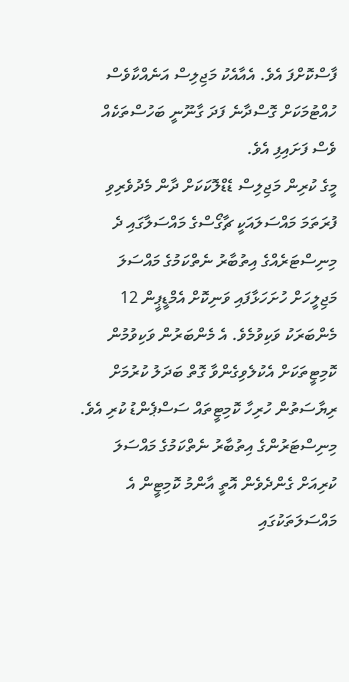ފާސްކޮށްފަ އެވެ. އެއާއެކު މަޖިލިސް އަނެއްކާވެސް ހުއްޓުމަކަށް ގޮސްދާނެ ފަދަ ގާނޫނީ ބަހުސްތަކެއް ވެސް ފަށައިފި އެވެ.
މީގެ ކުރިން މަޖިލިސް ޑެޑްލޮކަކަށް ދާން މެދުވެރިވި ފުރަތަމަ މައްސަލައަކީ ޗާގޯސްގެ މައްސަލާގައި ދެ މިނިސްޓަރެއްގެ އިތުބާރު ނެތްކަމުގެ މައްސަލަ މަޖިލީހަށް ހުށަހަޅާފައި ވަނިކޮށް އެމްޑީޕީން 12 މެންބަރަކު ވަކިވުމެވެ. އެ މެންބަރުން ވަކިވުމުން ކޮމިޓީތަކަށް އެކުލެވިގެންވާ ގޮތް ބަދަލު ކުރުމަށް ރިޔާސަތުން ހުރިހާ ކޮމިޓީތައް ސަސްޕެންޑު ކުރި އެވެ.
މިނިސްޓަރުންގެ އިތުބާރު ނެތްކަމުގެ މައްސަލަ ކުރިއަށް ގެންދެވެން އޮތީ އާންމު ކޮމިޓީން އެ މައްސަލަތަކުގައި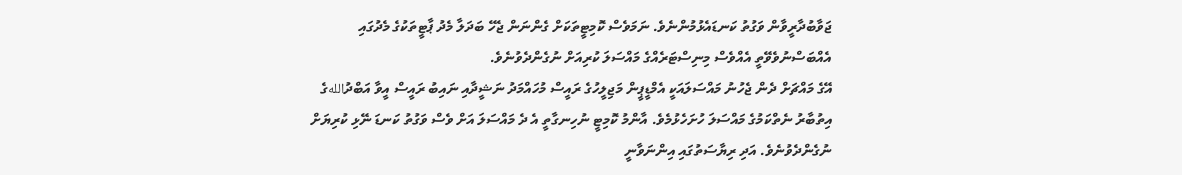ޖަވާބުދާރީވާން ވަގުތު ކަނޑައެޅުމުންނެވެ. ނަމަވެސް ކޮމިޓީތަކަށް ގެންނަން ޖެހޭ ބަދަލާ މެދު ޕާޓީތަކުގެ މެދުގައި އެއްބަސްނުވެވޭތީ އެއްވެސް މިނިސްޓަރެއްގެ މައްސަލަ ކުރިއަށް ނުގެންދެވުނެވެ.
އޭގެ މައްޗަށް ދެން ޖެހުނު މައްސަލައަކީ އެމްޑީޕީން މަޖިލީހުގެ ރައީސް މުހައްމަދު ނަޝީދާއި ނައިބު ރައީސް އީވާ އަބްދުاللهގެ އިތުބާރު ނެތްކަމުގެ މައްސަލަ ހުށަހެޅުމެވެ. އާންމު ކޮމިޓީ ނުހިނގާތީ އެ ދެ މައްސަލަ އަށް ވެސް ވަގުތު ކަނޑަ ނޭޅި ކުރިޔަށް ނުގެންދެވުނެވެ. އަދި ރިޔާސަތުގައި އިންނަވާނީ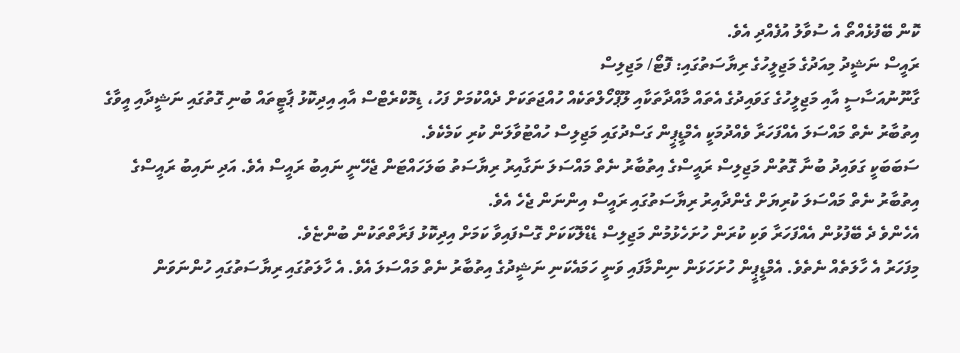ކޮން ބޭފުޅެއްތޯ އެ ސުވާލު އުފެއްދި އެވެ.
ރައީސް ނަޝީދު މިއަދުގެ މަޖިލީހުގެ ރިޔާސަތުގައި: ފޮޓޯ/ މަޖިލިސް
ގާނޫނުއަސާސީ އާއި މަޖިލީހުގެ ގަވައިދުގެ އެތައް މާއްދާތަކާއި ލޫޕްހޯލްތަކެއް ހުއްޖަތަކަށް ދެއްކުމަށް ފަހު، ޑިމޮކްރެޓްސް އާއި އިދިކޮޅު ޕާޓީތައް ބުނި ގޮތުގައި ނަޝީދާއި އީވާގެ އިތުބާރު ނެތް މައްސަލަ އެއްފަހަރާ ވެއްދުމަކީ އެމްޑީޕީން ގަސްދުގައި މަޖިލިސް ހުއްޓުވާލަން ކުރި ކަމެކެވެ.
ސަބަބަކީ ގަވައިދު ބުނާ ގޮތުން މަޖިލިސް ރައީސްގެ އިތުބާރު ނެތް މައްސަލަ ނަގާއިރު ރިޔާސަތު ބަލަހައްޓަން ޖެހޭނީ ނައިބު ރައީސް އެވެ. އަދި ނައިބު ރައީސްގެ އިތުބާރު ނެތް މައްސަލަ ކުރިޔަށް ގެންދާއިރު ރިޔާސަތުގައި ރައީސް އިންނަން ޖެހެ އެވެ.
އެހެންވެ ދެ ބޭފުޅުން އެއްފަހަރާ ވަކި ކުރަން ހުށަހެޅުމުން މަޖިލިސް ޑެޑްލޮކަކަށް ގޮސްފައިވާ ކަމަށް އިދިކޮޅު ފަރާތްތަކުން ބުންޏެވެ.
މިފަހަރު އެ ހާލަތެއް ނެތެވެ. އެމްޑީޕީން ހުށަހަޅަން ނިންމާފައި ވަނީ ހަމައެކަނި ނަޝީދުގެ އިތުބާރު ނެތް މައްސަލަ އެވެ. އެ ހާލަތުގައި ރިޔާސަތުގައި ހުންނަވަން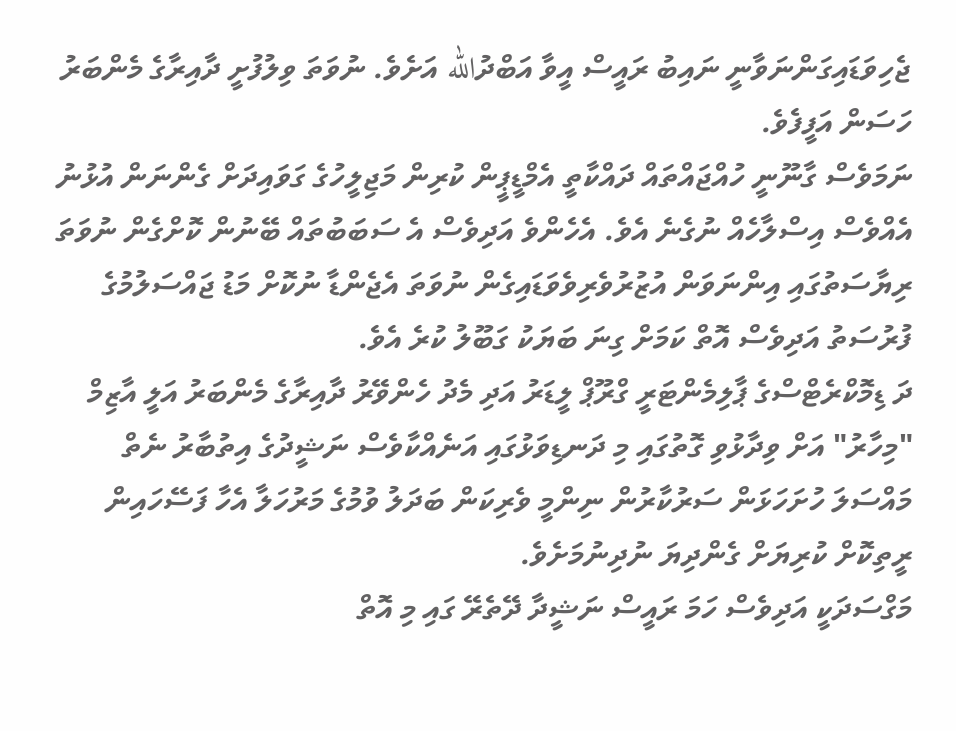ޖެހިވަޑައިގަންނަވާނީ ނައިބު ރައީސް އީވާ އަބްދުالله އަށެވެ. ނުވަތަ ވިލުފުށީ ދާއިރާގެ މެންބަރު ހަސަން އަފީފެވެ.
ނަމަވެސް ގާނޫނީ ހުއްޖައްތައް ދައްކާތީ އެމްޑީޕީން ކުރިން މަޖިލީހުގެ ގަވައިދަށް ގެންނަން އުޅުނު އެއްވެސް އިސްލާހެއް ނުގެނެ އެވެ. އެހެންވެ އަދިވެސް އެ ސަބަބުތައް ބޭނުން ކޮށްގެން ނުވަތަ ރިޔާސަތުގައި އިންނަވަން އުޒުރުވެރިވެވަޑައިގެން ނުވަތަ އެޖެންޑާ ނުކޮށް މަޑު ޖައްސަލުމުގެ ފުރުސަތު އަދިވެސް އޮތް ކަމަށް ގިނަ ބަޔަކު ގަބޫލު ކުރެ އެވެ.
ދަ ޑިމޮކްރެޓްސްގެ ޕާލިމެންޓަރީ ގްރޫޕް ލީޑަރު އަދި މެދު ހެންވޭރު ދާއިރާގެ މެންބަރު އަލީ އާޒިމް "މިހާރު" އަށް ވިދާޅުވި ގޮތުގައި މި ދަނޑިވަޅުގައި އަނެއްކާވެސް ނަޝީދުގެ އިތުބާރު ނެތް މައްސަލަ ހުށަހަޅަން ސަރުކާރުން ނިންމީ ވެރިކަން ބަދަލު ވުމުގެ މަރުހަލާ އެހާ ފަސޭހައިން ރީތިކޮށް ކުރިޔަށް ގެންދިޔަ ނުދިނުމަށެވެ.
މަގްސަދަކީ އަދިވެސް ހަމަ ރައީސް ނަޝީދާ ދޭތެރޭ ގައި މި އޮތް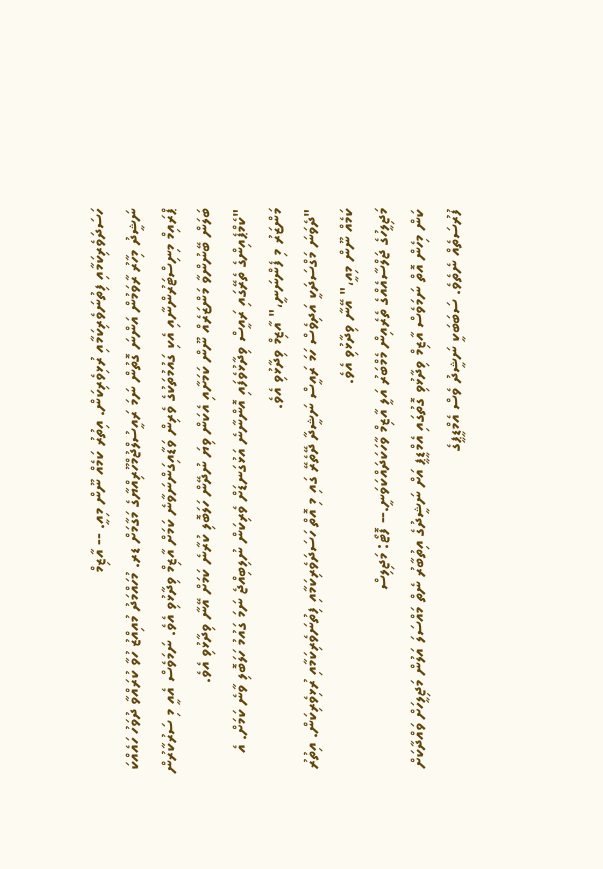ހަސަދަވެރިކަމާއި ފިތުނަވެރިކަމާއި ރުޅިވެރިކަން. އިތުރު ކަމެއް ނޫން މިއީ. -- އާޒިމް
ނަޝީދު މިހާރު ރާވަމުން އަންނަ ގޮތުން ނަމަ ރައީސުލްޖުމްހޫރިއްޔާގެ މަގާމަށް ޑރ. މުހައްމަދު މުއިއްޒު ހުވާ ކުރައްވާ ދުވަހު ހައެއްކަ ޕްރައިމް މިނިސްޓަރުންނާއި އެކި ގައުމުތަކުގެ ވެރިން ވަޑާއިގަންނަވާނެ ކަމަށް އާޒިމް ވިދާޅުވި އެވެ. ނަމަވެސް އެއީ މި ސަރުކާރުން ބަލަން ބޭނުންވާ މަންޒަރެއް ނޫން ކަމަށާއި އެކަން ވިޔަ ނުދޭން ހަލަބޮލި ކުރާނެ ކަމަށް އޭނާ ވިދާޅުވި އެވެ.
"ކެމްޕެއިންގެ ތެރޭގައި ރައީސް ވިދާޅުވެފައި އޮންނާނެ އަޅުގަނޑަށް ވެރިކަން ނުލިބިއްޖެ ނަމަ ގައުމު ހަލަބޮލި ވާނެ ކަމަށް. އެ މަންޒަރު މި ފެންނަނީ،" އާޒިމް ވިދާޅުވި އެވެ.
"ދެވަނަ މަގްސަދަކީ އަދިވެސް ހަމަ ރައީސް ނަޝީދާ ދޭތެރޭ ގައި މި އޮތް ހަސަދަވެރިކަމާއި ފިތުނަވެރިކަމާއި ރުޅިވެރިކަން. އިތުރު ކަމެއް ނޫން މިއީ،" އޭނާ ވިދާޅުވި އެވެ.
މަޖިލީހުގެ ޖަލްސާއެއްގެ ތެރެއިން މެމްބަރު އަލީ އާޒިމް ވާހަކަދައްކަވަނީ.-- ފޮޓޯ: މަޖިލިސް
ކަން މިހެން އޮތް ނަމަވެސް އާޒިމް ވިދާޅުވި ގޮތުގައި އެމްޑީޕީ އަށް ނަޝީދުގެ އިތުބާރު ނެތް މައްސަލަ އަލުން މަޖިލީހަށް ވައްދާކަށް ފުރުސަތެއް ނެތެވެ. ސަބަބަކީ ނަޝީދު ވެސް އެމްޑީޕީގެ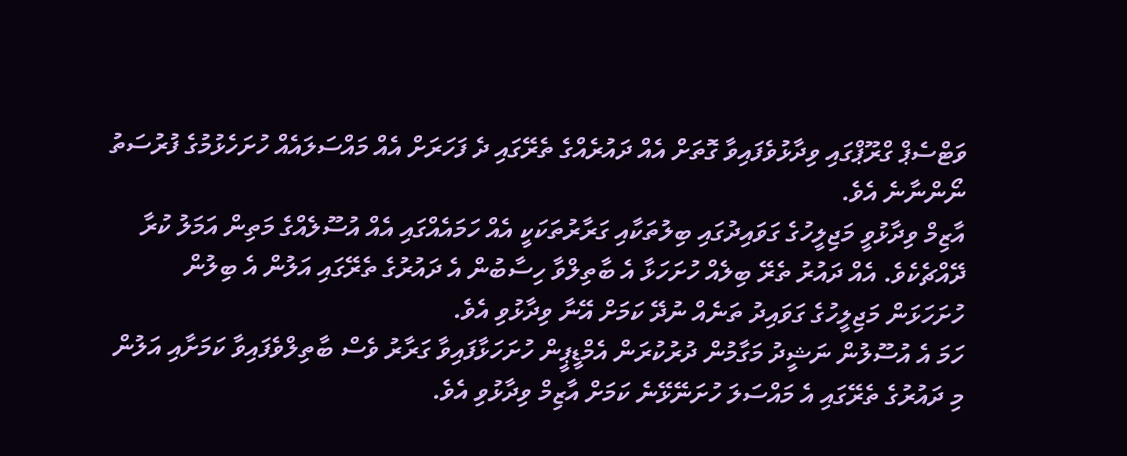ވަޓްސެޕް ގްރޫޕްގައި ވިދާޅުވެފައިވާ ގޮތަށް އެއް ދައުރެއްގެ ތެރޭގައި ދެ ފަހަރަށް އެއް މައްސަލައެއް ހުށަހެޅުމުގެ ފުރުސަތު ނޯންނާނެ އެވެ.
އާޒިމް ވިދާޅުވީ މަޖިލީހުގެ ގަވައިދުގައި ބިލުތަކާއި ގަރާރުތަކަކީ އެއް ހަމައެއްގައި އެއް އުސޫލެއްގެ މަތިން އަމަލު ކުރާ ދޭއްޗެކެވެ. އެއް ދައުރު ތެރޭ ބިލެއް ހުށަހަޅާ އެ ބާތިލްވާ ހިސާބުން އެ ދައުރުގެ ތެރޭގައި އަލުން އެ ބިލުން ހުށަހަޅަން މަޖިލީހުގެ ގަވައިދު ތަނެއް ނުދޭ ކަމަށް އޭނާ ވިދާޅުވި އެވެ.
ހަމަ އެ އުސޫލުން ނަޝީދު މަގާމުން ދުރުކުރަން އެމްޑީޕީން ހުށަހަޅާފައިވާ ގަރާރު ވެސް ބާތިލްވެފައިވާ ކަމަށާއި އަލުން މި ދައުރުގެ ތެރޭގައި އެ މައްސަލަ ހުށަނޭޅޭނެ ކަމަށް އާޒިމް ވިދާޅުވި އެވެ.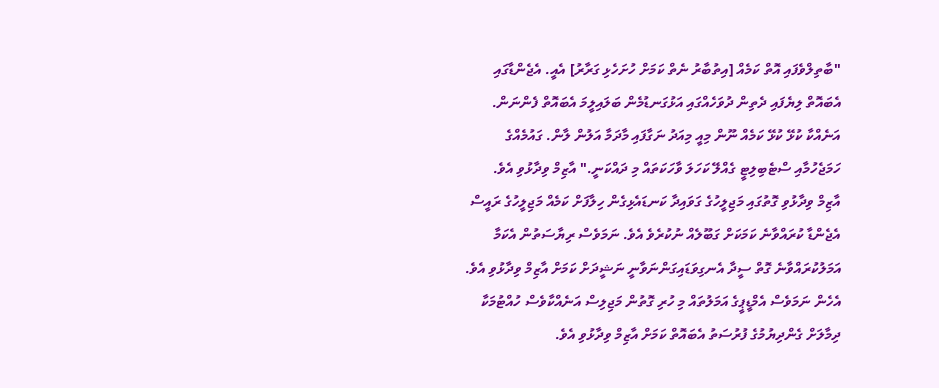"ބާތިލްވެފައި އޮތް ކަމެއް [އިތުބާރު ނެތް ކަމަށް ހުށަހެޅި ގަރާރު] އެއީ. އެޖެންޑާގައި އެބައޮތް ލިޔެފައި ދެތިން ދުވަހެއްގައި އަޅުގަނޑުމެން ބަލައިލީމަ އެބައޮތް ފެންނަން. އަނެއްކާ ކުޅޭ ކުޅޭ ކަމެއް ނޫން މިއީ މިއަދު ނަގާފައި މާދަމާ އަލުން ލާން. ގައުމެއްގެ ހަމަޖެހުމާއި ސްޓެބިލިޓީ ގެއްލޭ ކަހަލަ ވާހަކަތައް މި ދައްކަނީ." އާޒިމް ވިދާޅުވި އެވެ.
އާޒިމް ވިދާޅުވި ގޮތުގައި މަޖިލީހުގެ ގަވައިދާ ކަނޑައެޅިގެން ހިލާފަށް ކަމެއް މަޖިލީހުގެ ރައީސް އެޖެންޑާ ކުރައްވާނެ ކަމަކަށް ގަބޫލެއް ނުކުރެވެ އެވެ. ނަމަވެސް ރިޔާސަތުން އެކަމާ އަމަލުކުރައްވާނެ ގޮތް ސީދާ އެނގިވަޑައިގަންނަވާނީ ނަޝީދަށް ކަމަށް އާޒިމް ވިދާޅުވި އެވެ.
އެހެން ނަމަވެސް އެމްޑީޕީގެ އަމަލުތައް މި ހުރި ގޮތުން މަޖިލިސް އަނެއްކާވެސް ހުއްޓުމަކާ ދިމާލަށް ގެންދިޔުމުގެ ފުރުސަތު އެބައޮތް ކަމަށް އާޒިމް ވިދާޅުވި އެވެ.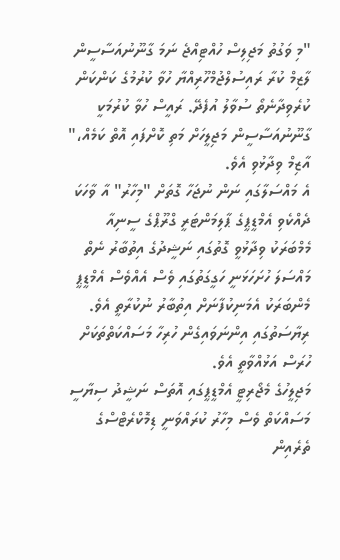"މި ވަގުތު މަޖިލިސް ހުއްޓިއްޖެ ނަމަ ގާނޫނުއަސާސީން ލާޒިމް ކުރާ ރައިސުލްޖުމްހޫރިއްޔާ ހުވާ ކުރުމުގެ ކަންކަން ކުރެވިދާނެތޯ ސުވާލު އުފެދޭ. ރައީސް ހުވާ ކުރުމަކީ ގާނޫނުއަސާސީން މަޖިލީހަށް މަތި ކޮށްފައި އޮތް ކަމެއް،" އާޒިމް ވިދާޅުވި އެވެ.
އެ މައްސަލާގައި ނަން ނުޖަހާ ގޮތަށް "މިހާރު" އާ ވާހަކަ ދެއްކެވި އެމްޑީޕީގެ ޕާލިމަންޓަރީ ގްރޫޕްގެ ސީނިއާ މެމްބަރަކު ވިދާޅުވީ ގޮތުގައި ނަޝީދުގެ އިތުބާރު ނެތް މައްސަލަ ހުށަހަޅަނީ ހަގީގަތުގައި ވެސް އެއްވެސް އެމްޑީޕީ މެންބަރަކު އެމަނިކުފާނަށް އިތުބާރު ނުކުރާތީ އެވެ. ރިޔާސަތުގައި އިންނަވައިގެން ހުރިހާ މަސައްކަތްތަކަށް ހުރަސް އަޅުއްވާތީ އެވެ.
މަޖިލީހުގެ މެޖޯރިޓީ އެމްޑީޕީގައި އޮތަސް ނަޝީދު ސިޔާސީ މަސައްކަތް ވެސް މިހާރު ކުރައްވަނީ ޑިމޮކްރެޓްސްގެ ތެރެއިން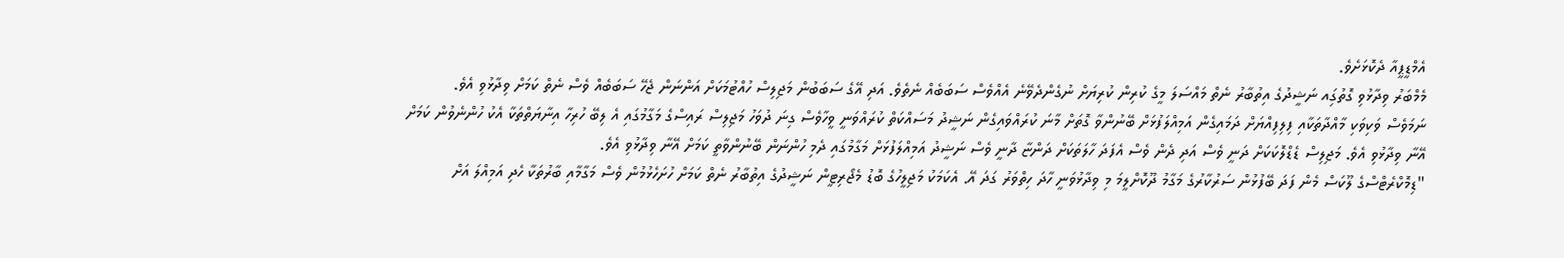އެމްޑީޕީއާ ދެކޮޅަށެވެ.
މެމްބަރު ވިދާޅުވި ގޮތުގަިއ ނަޝީދުގެ އިތުބާރު ނެތް މައްސަލަ މީގެ ކުރިން ކުރިޔަށް ނުގެންދެވޭނެ އެއްވެސް ސަބަބެއް ނެތެވެ. އަދި އޭގެ ސަބަބުން މަޖިލިސް ހުއްޓުމަކަށް އަންނަން ޖެހޭ ސަބަބެއް ވެސް ނެތް ކަމަށް ވިދާޅުވި އެވެ.
ނަމަވެސް ވަކިވަކި މާއްދާތަކާއި ފިލިފިއްޔަށް ދަމައިގެން އަމިއްލަފުޅަށް ބޭނުންވާ ގޮތަށް މާނަ ކުރައްވައިގެން ނަޝީދު މަސައްކަތް ކުރައްވަނީ ވީހާވެސް ގިނަ ދުވަހު މަޖިލިސް ރައިސްގެ މަގާމުގައި އެ ލިބޭ ހުރިހާ އިނާޔަތްތަކާ އެކު ހުންނެވުން ކަމަށް އޭނާ ވިދާޅުވި އެވެ. މަޖިލިސް ޑެޑްލޮކަކަށް ދަނީ ވެސް އަދި ދެން ވެސް އެފަދަ ހާލަތަކަށް ދަންޏާ ދާނީ ވެސް ނަޝީދު އަމިއްލަފުޅަށް މަގާމުގައި ދެމި ހުންނަން ބޭނުންވާތީ ކަމަށް އޭނާ ވިދާޅުވި އެވެ.
"ޑިމޮކްރެޓްސްގެ ލޫކަސް މެން ފަދަ ބޭފުޅުން ސަރުކާރުގެ މަގާމު ދޫކޮށްލީމަ މި ވިދާޅުވަނީ ހާދަ ހިތްވަރު ގަދަ އޭ. އެކަމަކު މަޖިލީހުގެ ބޮޑު މެޖޯރިޓީން ނަޝީދުގެ އިތުބާރު ނެތް ކަމަށް ހުށަހެޅުމުން ވެސް މަގާމާއި ބާރުތަކާ ހެދި އަމިއްލަ އަށް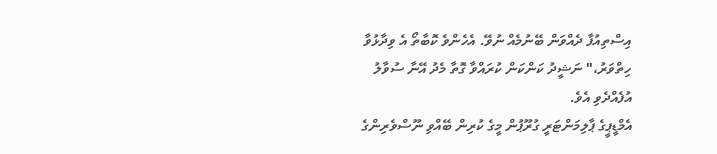އިސްތިއުފާ ދެއްވަން ބޭނުމެއް ނުވޭ. އެހެންވެ ކޮބާތޯ އެ ވިދާޅުވާ ހިތްވަރު،" ނަޝީދު ކަންކަން ކުރައްވާ ގޮތާ މެދު އޭނާ ސުވާލު އުފެއްދެވި އެވެ.
އެމްޑީޕީގެ ޕާލިމަންޓަރީ ގުރޫޕުން މީގެ ކުރިން ބޭއްވި ނޫސްވެރިންގެ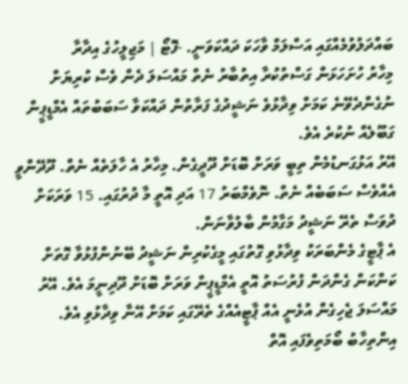ބައްދަލުވުމެއްގައި އަސްލަމް ވާހަކަ ދައްކަވަނީ. -ފޮޓޯ | މަޖިލީހުގެ އިދާރާ
މިހާރު ހުށަހަޅަން ގަސްތުކުރާ އިތުބާރު ނެތް މައްސަލަ ދެން ވެސް ކުރިޔަށް ނުގެންދެވޭނެ ކަމަށް ވިދާޅުވެ ނަޝީދުގެ ފަރާތުން ދައްކަވާ ސަބަބުތައް އެމްޑީޕީން ގަބޫލެއް ނުކުރެ އެވެ.
އޭރު އަޅުގަނޑުމެން ތިބީ ވަރަށް ބޮޑަށް ދޫދީގެން. މިހާރު އެ ހާލަތެއް ނެތް. ދޫދޭންވީ އެއްވެސް ސަބަބެއް ނެތް. ނޮވެމްބަރު 17 އަދި އޮތީ މާ ދުރުގައި. 15 ވަރަކަށް ދުވަސް ތެރޭ ނަޝީދު މަގާމުން ބާލުވާނަން.
އެ ޕާޓީގެ މެންބަރަކު ވިދާޅުވި ގޮތުގައި މީގެކުރިން ނަޝީދު ބޭނުންފުޅުވާ ގޮތަށް ކަންކަން ގެންދަން ފުރުސަތު އޮތީ އެމްޑީޕީން ވަރަށް ބޮޑަށް ދޫދިނީމަ އެވެ. އޭރު މައްސަލަ ޖެހިގެން އުޅެނީ އެއް ޕާޓީއެއްގެ ތެރޭގައި ކަމަށް އޭނާ ވިދާޅުވި އެވެ. އިންތިހާބު ބޯމަތިވެފައި އޮތް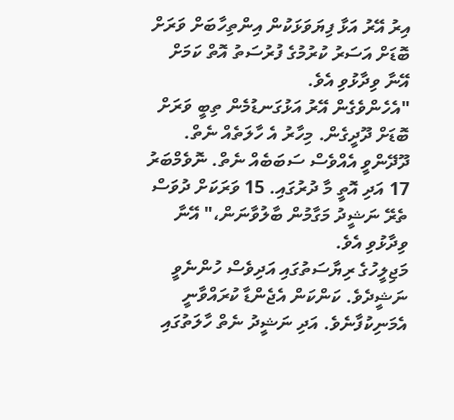އިރު އޭރު އަޅާ ފިޔަވަޅަކުން އިންތިހާބަށް ވަރަށް ބޮޑަށް އަސަރު ކުރުމުގެ ފުރުސަތު އޮތް ކަމަށް އޭނާ ވިދާޅުވި އެވެ.
"އެހެންވެގެން އޭރު އަޅުގަނޑުމެން ތިބީ ވަރަށް ބޮޑަށް ދޫދީގެން. މިހާރު އެ ހާލަތެއް ނެތް. ދޫދޭންވީ އެއްވެސް ސަބަބެއް ނެތް. ނޮވެމްބަރު 17 އަދި އޮތީ މާ ދުރުގައި. 15 ވަރަކަށް ދުވަސް ތެރޭ ނަޝީދު މަގާމުން ބާލުވާނަން،" އޭނާ ވިދާޅުވި އެވެ.
މަޖިލީހުގެ ރިޔާސަތުގައި އަދިވެސް ހުންނެވީ ނަޝީދެވެ. ކަންކަން އެޖެންޑާ ކުރައްވާނީ އެމަނިކުފާނެވެ. އަދި ނަޝީދު ނެތް ހާލަތުގައި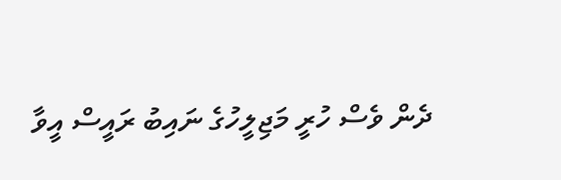ދެން ވެސް ހުރީ މަޖިލީހުގެ ނައިބު ރައީސް އީވާ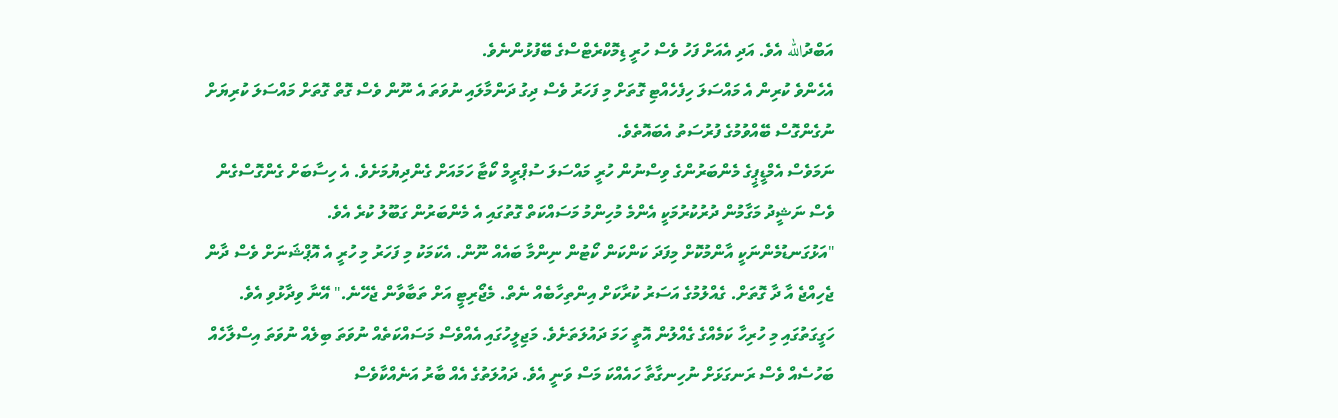އަބްދުالله އެވެ. އަދި އެއަށް ފަހު ވެސް ހުރީ ޑިމޮކްރެޓްސްގެ ބޭފުޅުންނެވެ.
އެހެންވެ ކުރިން އެ މައްސަލަ ހިފެހެއްޓި ގޮތަށް މި ފަހަރު ވެސް ދިގު ދަންމާލައި ނުވަތަ އެ ނޫން ވެސް ގޮތް ގޮތަށް މައްސަލަ ކުރިޔަށް ނުގެންގޮސް ބޭއްވުމުގެ ފުރުސަތު އެބައޮތެވެ.
ނަމަވެސް އެމްޑީޕީގެ މެންބަރުންގެ ވިސްނުން ހުރީ މައްސަލަ ސުޕްރީމް ކޯޓާ ހަމައަށް ގެންދިޔުމަށެވެ. އެ ހިސާބަށް ގެންގޮސްގެން ވެސް ނަޝީދު މަގާމުން ދުރުކުރުމަކީ އެންމެ މުހިންމު މަސައްކަތް ގޮތުގައި އެ މެންބަރުން ގަބޫލު ކުރެ އެވެ.
"އަޅުގަނޑުމެންނަކީ އާންމުކޮށް މިފަދަ ކަންކަން ކޯޓުން ނިންމާ ބައެއް ނޫން. އެކަމަކު މި ފަހަރު މި ހުރީ އެ އޮޕްޝަނަށް ވެސް ދާން ޖެހިއްޖެ އާ ދާ ގޮތަށް. ގެއްލުމުގެ އަސަރު ކުރާކަށް އިންތިހާބެއް ނެތް. މެޖޯރިޓީ އަށް ތަބާވާން ޖެހޭނެ." އޭނާ ވިދާޅުވި އެވެ.
ހަގީގަތުގައި މި ހުރިހާ ކަމެއްގެ ގެއްލުން އޮތީ ހަމަ ދައުލަތަށެވެ. މަޖިލީހުގައި އެއްވެސް މަސައްކަތެއް ނުވަތަ ބިލެއް ނުވަތަ އިސްލާހެއް ބަހުސެއް ވެސް ރަނގަޅަށް ނުހިނގާތާ ހައެއްކަ މަސް ވަނީ އެވެ. ދައުލަތުގެ އެއް ބާރު އަނެއްކާވެސް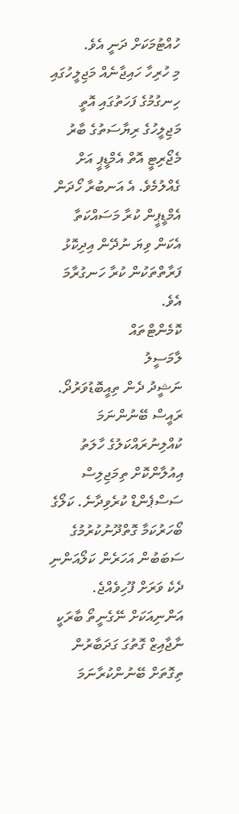ހުއްޓުމަކަށް ދަނީ އެވެ.
މި ހުރިހާ ހައިޖާނެއް މަޖިލީހުގައި ހިނގުމުގެ ފަހަތުގައި އޮތީ މަޖިލީހުގެ ރިޔާސަތުގެ ބާރު މެޖޯރިޓީ އޮތް އެމްޑީޕީ އަށް ގެއްލުމެވެ. އެ އަނބުރާ ހޯދަން އެމްޑީޕީން ކުރާ މަސައްކަތާ އެކަން ވިޔަ ނުދޭން އިދިކޮޅު ފަރާތްތަކުން ކުރާ ހަނގުރާމަ އެވެ.
ކޮމެންޓްތައް
ލާމަސީލު
ނަޝީދު ދެން ތިއީބޮޑުވަރުދޯ. ރައީސް ބޭނުންނަމަ ކުއްލިނުރައްކަލުގެ ހާލަތު އިއުލާންކޮށް ތިމަޖިލިސް ސަސްޕެންޑް ކުރެވިދާނެ. ކަލޯގެ ބޯހަރުކަމާ ގޮތްދޫނުކުރުމުގެ ސަބަބުން އަހަރެން ކަލޯއަންނި ދެކެ ވަރަށް ފޫހިވެއްޖެ. އަންނިއަކަށް ނޭގެނީތޯ ބާރަކީ ނާޖާއިޒް ގޮތުގަ ގަދަބާރުން ތިގޮތަށް ބޭނުންކުރާނަމަ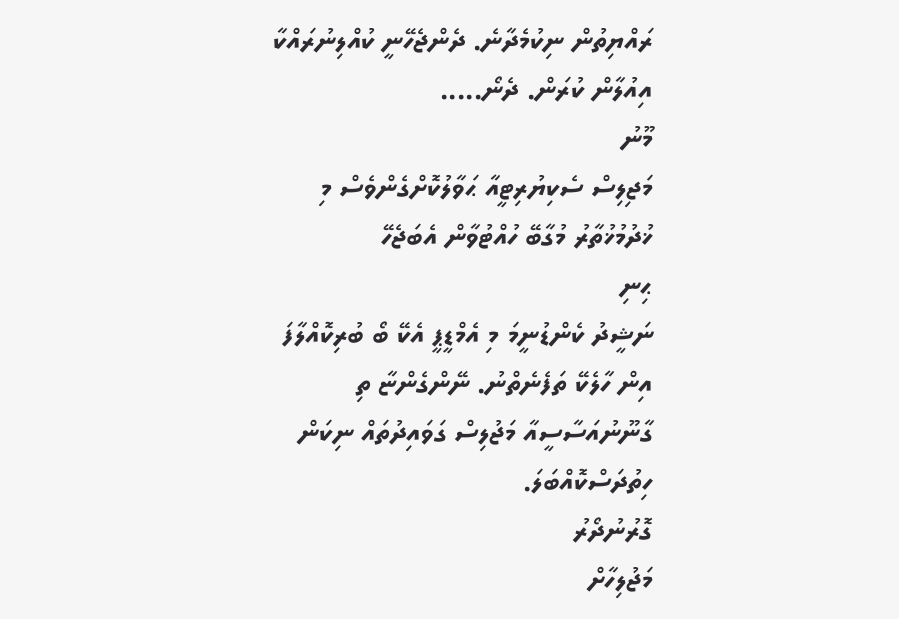ރައްޔިތުން ނިކުމެދާނެ. ދެންޖެހޭނީ ކުއްލިނުރައްކާ އިއުލާން ކުރަން. ދެނޯ.....
މޫނު
މަޖިލިސް ސެކިޔުރިޓީއާ ޙަވާލުކޮށްގެންވެސް މި ޚުދުމުޚުތާރު މުގާބޭ ހުއްޓުވާން އެބަޖެހޭ
ޙިނި
ނަޝީދު ކެންޑުނީމަ މި އެމްޑީޕީ އެކޭ ބޯ ބުރިކޮއްލާފަ އިން ހާލެކޭ ތަފެނެތްނު. ނޭންގެންޏާ ތި ގާނޫނުއަސާސީއާ މަޖުލިސް ގަވައިދުތައް ނިކަން ހިތުދަސްކޮއްބަލަ.
ގޮރުނުދޯރު
މަޖުލިހާށް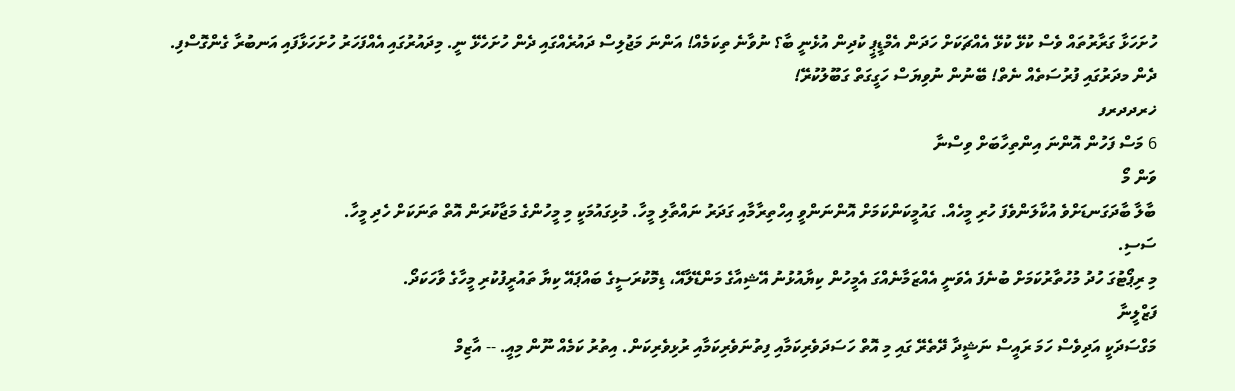ހުށަހަޅާ ގަރާރުތައް ވެސް ކުޅޭ ކުޅޭ އެއްޗަކަށް ހަދަން އެމްޑީޕީ ކުދިން އުޅެނީ ބާ؟ ނުވާނެ ތިކަމެއް! އަންނަ މަޖުލިސް ދައުރެއްގައި ދެން ހުށަހެޅޭ ނީ. މިދައުރުގައި އެއްފަހަރު ހުށަހަޅާފައި އަނބުރާ ގެންގޮސްފި. ދެން މދަރުގައި ފުރުސަތެއް ނެތް! ބޭނުން ނުވިޔަސް ހަގީގަތް ގަބޫލުކުރޭ!
ޚރދދރފ
6 މަސް ފަހުން އޮންނަ އިންތިހާބަށް ވިސްނާ
ވަން މޯ
ބާލާ ބާދަގަނޑަށްވެ އުކާލަންވެފަ ހުރި މީހެއް. ގައުމީކަންކަމަށް އޮންނަންވީ އިހްތިރާމާއި ގަދަރު ނައްތާލި މީހާ. މުޅިގައުމަކީ މި މީހުންގެ މަޖާކުރަން އޮތް ތަނަކަށް ހެދި މީހާ.
ސަސި.
މި ރިޕޯޓުގަ ހުދު މުހުތާރުކަމަށް ބުނެފަ އެވަނީ އެއްޒަމާނެއްގަ އެމީހުން ކިޔާއުޅުނު އޭޝިއާގެ މަންޑޭލާއޭ، ޑިމޮކުރަސީގެ ބައްޕައޭ ކިޔާ ތައުރީފުކުރި މީހާގެ ވާހަކަދޯ.
ފަޒްލީނާ
މަގްސަދަކީ އަދިވެސް ހަމަ ރައީސް ނަޝީދާ ދޭތެރޭ ގައި މި އޮތް ހަސަދަވެރިކަމާއި ފިތުނަވެރިކަމާއި ރުޅިވެރިކަން. އިތުރު ކަމެއް ނޫން މިއީ. -- އާޒިމް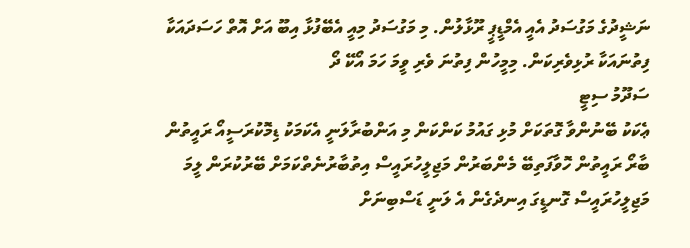ނަޝީދުގެ މަގުސަދު އެއީ އެމްޑީޕީ ރޫޅާލުން. މި މަގުސަދު މިއީ އެބޭފުޅާ އިބޫ އަށް އޮތް ހަސަދައަކާ ފިތުނައަކާ ރުޅިވެރިކަން. މިމީހުން ފިތުނަ ވެރި ވީމަ ހަމަ އޯކޭ ދޯ
ސަދޫމު ސިޓީ
ޢެކަކު ބޭނުންވާ ގޮތަކަށް މުޅި ގައުމު ކަންކަން މި އަންބުރާލަނީ އެކަމަކު ޑިމޮކުރަސީއޯ ރައީތުން ބާރޯ ރައީތުން ހޮވާފަތިބޭ މެންބަރުން މަޖިލީހުރައީސް އިތުބާރުނެތްކަމަށް ބޭރުކުރަން ލީމަ މަޖިލީހުރައީސް ގޮނޑީގަ އިނދެގެން އެ ލަނީ ޑަސްބިނަށް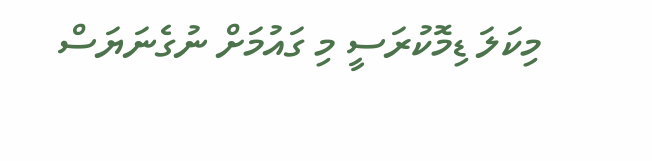މިކަލަ ޑިމޮކުރަސީ މި ގައުމަށް ނުގެނަޔަސް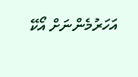އަހަރުމެންނަށް އޯކޭ